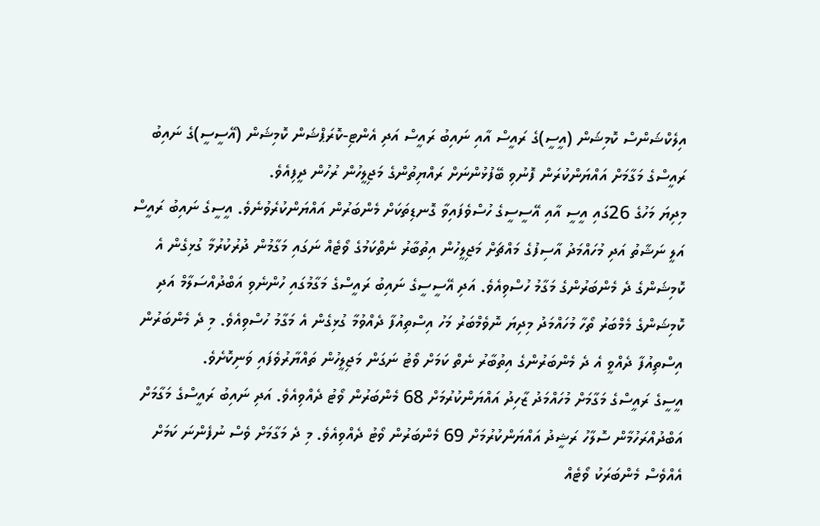އިލެކްޝަންސް ކޮމިޝަން (އީސީ)ގެ ރައީސް އާއި ނައިބު ރައީސް އަދި އެންޓި-ކޮރަޕްޝަން ކޮމިޝަން (އޭސީސީ)ގެ ނައިބު ރައީސްގެ މަގާމަށް އައްޔަންކުރަން ފޮނުވި ބޭފުޅުންނަށް ރައްޔިތުންގެ މަޖިލީހުން ރުހުން ދީފިއެވެ.
މިދިޔަ މަހުގެ 26ގައި އީސީ އާއި އޭސީސީގެ ހުސްވެފައިވާ ގޮނޑިތަކަށް މެންބަރުން އައްޔަންކުރެވުނެވެ. އީސީގެ ނައިބު ރައީސް އަލީ ނަޝާތު އަދި މުހައްމަދު އާސިފުގެ މައްޗަށް މަޖިލީހުން އިތުބާރު ނެތްކަމުގެ ވޯޓެއް ނަގައި މަގާމުން ދުރުކުރުމާ ގުޅިގެން އެ ކޮމިޝަންގެ ދެ މެންބަރުންގެ މަގާމު ހުސްވިއެވެ. އަދި އޭސީސީގެ ނައިބު ރައީސްގެ މަގާމުގައި ހުންނެވި އަބްދުއްސަލާމް އަދި ކޮމިޝަންގެ މެމްބަރު ތޯހާ މުހައްމަދު މިދިޔަ ނޮވެމްބަރު މަހު އިސްތިއުފާ ދެއްވުމާ ގުޅިގެން އެ މަގާމު ހުސްވިއެވެ. މި ދެ މެންބަރުން އިސްތިއުފާ ދެއްވީ އެ ދެ މެންބަރުންގެ އިތުބާރު ނެތް ކަމަށް ވޯޓު ނަގަން މަޖިލީހުން ތައްޔާރުވެފައި ވަނިކޮށެވެ.
އީސީގެ ރައީސްގެ މަގާމަށް މުހައްމަދު ޒާހިދު އައްޔަންކުރުމަށް 68 މެންބަރުން ވޯޓު ދެއްވިއެވެ. އަދި ނައިބު ރައީސްގެ މަގާމަށް އަބްދުއްރަހުމާން ސޮލާހު ރަޝީދު އައްޔަންކުރުމަށް 69 މެންބަރުން ވޯޓު ދެއްވިއެވެ. މި ދެ މަގާމަށް ވެސް ނުފެންނަ ކަމަށް އެއްވެސް މެންބަރަކު ވޯޓެއް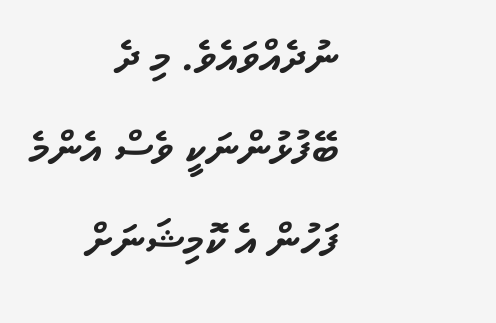ނުދެއްވައެވެ. މި ދެ ބޭފުޅުންނަކީ ވެސް އެންމެ ފަހުން އެ ކޮމިޝަނަށް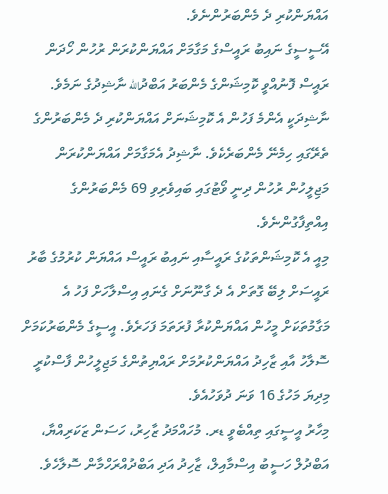އައްޔަންކުރި ދެ މެންބަރުންނެވެ.
އޭސީސީގެ ނައިބު ރައީސްގެ މަގާމަށް އައްޔަންކުރަން ރުހުން ހޯދަން ރައީސް ފޮނުއްވީ ކޮމިޝަންގެ މެންބަރު އަބްދުالله ނާޝިދުގެ ނަމެވެ. ނާޝިދަކީ އެންމެ ފަހުން އެ ކޮމިޝަނަށް އައްޔަންކުރި ދެ މެންބަރުންގެ ތެރޭގައި ހިމެނޭ މެންބަރެކެވެ. ނާޝިދު އެމަގާމަށް އައްޔަންކުރަން މަޖިލީހުން ރުހުން ދިނީ ވޯޓުގައި ބައިވެރިވި 69 މެންބަރުންގެ އިއްތިފާގުންނެވެ.
މިއީ އެ ކޮމިޝަންތަކުގެ ރައީސާއި ނައިބު ރައީސް އައްޔަން ކުރުމުގެ ބާރު ރައީސަށް ލިބޭ ގޮތަށް އެ ދެ ގާނޫނަށް ގެނައި އިސްލާހަށް ފަހު އެ މަގާމުތަކަށް މީހުން އައްޔަންކުރާ ފުރަތަމަ ފަހަރެވެ. އީސީގެ މެންބަރުކަމަށް ސޮލާހު އާއި ޒާހިދު އައްޔަންކުރުމަށް ރައްޔިތުންގެ މަޖިލީހުން ފާސްކުރީ މިދިޔަ މަހުގެ 16 ވަނަ ދުވަހުއެވެ.
މިހާރު އީސީގައި ތިއްބެވީ ޑރ. މުހައްމަދު ޒާހިރު، ހަސަން ޒަކަރިއްޔާ، އަބްދުލް ހަސީބު އިސްމާއިލް، ޒާހިދު އަދި އަބްދުއްރަހްމާން ސޮލާހެވެ.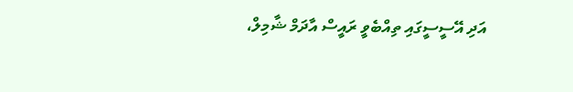އަދި އޭސީސީގައި ތިއްބެވީ ރައީސް އާދަމް ޝާމިލް،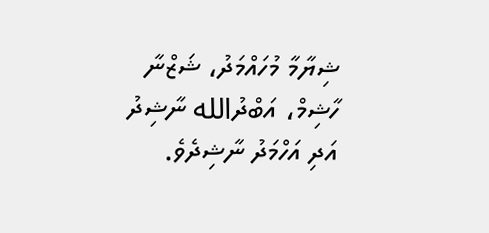ޝިޔާމާ މުހައްމަދު، ޝަޒްނާ ހާޝިމް، އަބްދުالله ނާޝިދު އަދި އަހްމަދު ނާޝިދެވެ.